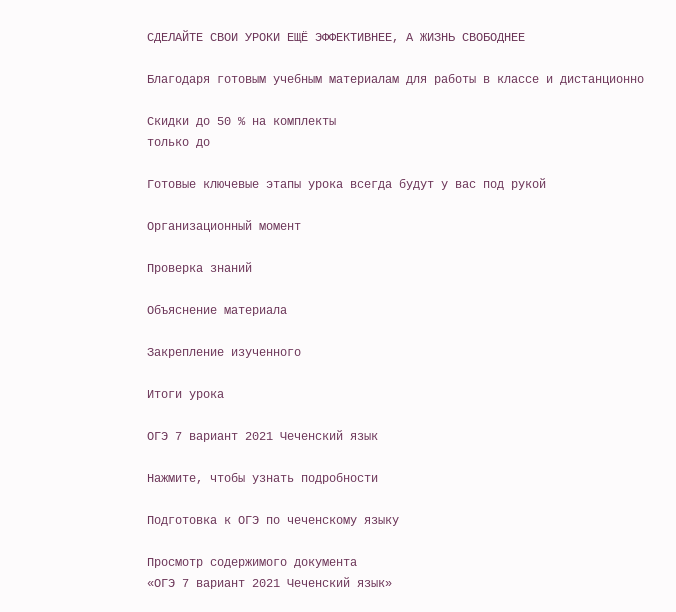СДЕЛАЙТЕ СВОИ УРОКИ ЕЩЁ ЭФФЕКТИВНЕЕ, А ЖИЗНЬ СВОБОДНЕЕ

Благодаря готовым учебным материалам для работы в классе и дистанционно

Скидки до 50 % на комплекты
только до

Готовые ключевые этапы урока всегда будут у вас под рукой

Организационный момент

Проверка знаний

Объяснение материала

Закрепление изученного

Итоги урока

ОГЭ 7 вариант 2021 Чеченский язык

Нажмите, чтобы узнать подробности

Подготовка к ОГЭ по чеченскому языку

Просмотр содержимого документа
«ОГЭ 7 вариант 2021 Чеченский язык»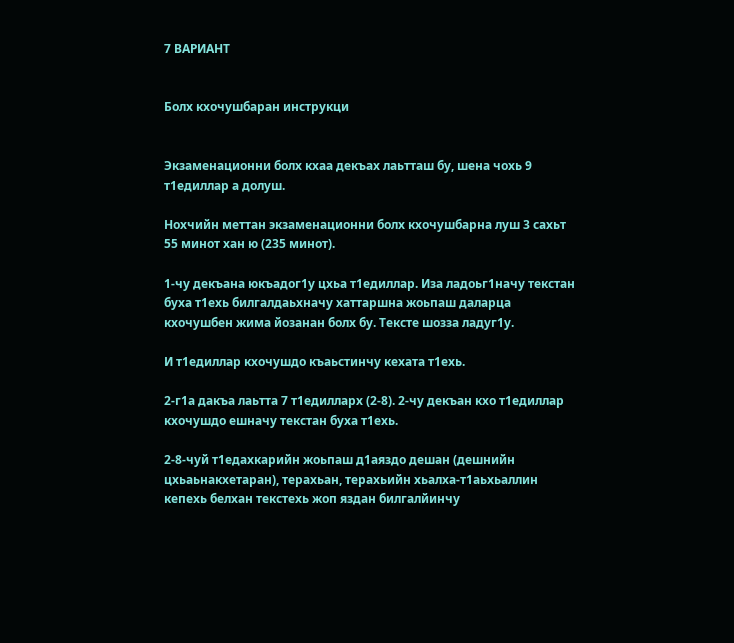7 ВАРИАНТ


Болх кхочушбаран инструкци


Экзаменационни болх кхаа декъах лаьтташ бу, шена чохь 9 т1едиллар а долуш.

Нохчийн меттан экзаменационни болх кхочушбарна луш 3 сахьт 55 минот хан ю (235 минот).

1-чу декъана юкъадог1у цхьа т1едиллар. Иза ладоьг1начу текстан буха т1ехь билгалдаьхначу хаттаршна жоьпаш даларца кхочушбен жима йозанан болх бу. Тексте шозза ладуг1у.

И т1едиллар кхочушдо къаьстинчу кехата т1ехь.

2-г1а дакъа лаьтта 7 т1едилларх (2-8). 2-чу декъан кхо т1едиллар кхочушдо ешначу текстан буха т1ехь.

2-8-чуй т1едахкарийн жоьпаш д1аяздо дешан (дешнийн цхьаьнакхетаран), терахьан, терахьийн хьалха-т1аьхьаллин кепехь белхан текстехь жоп яздан билгалйинчу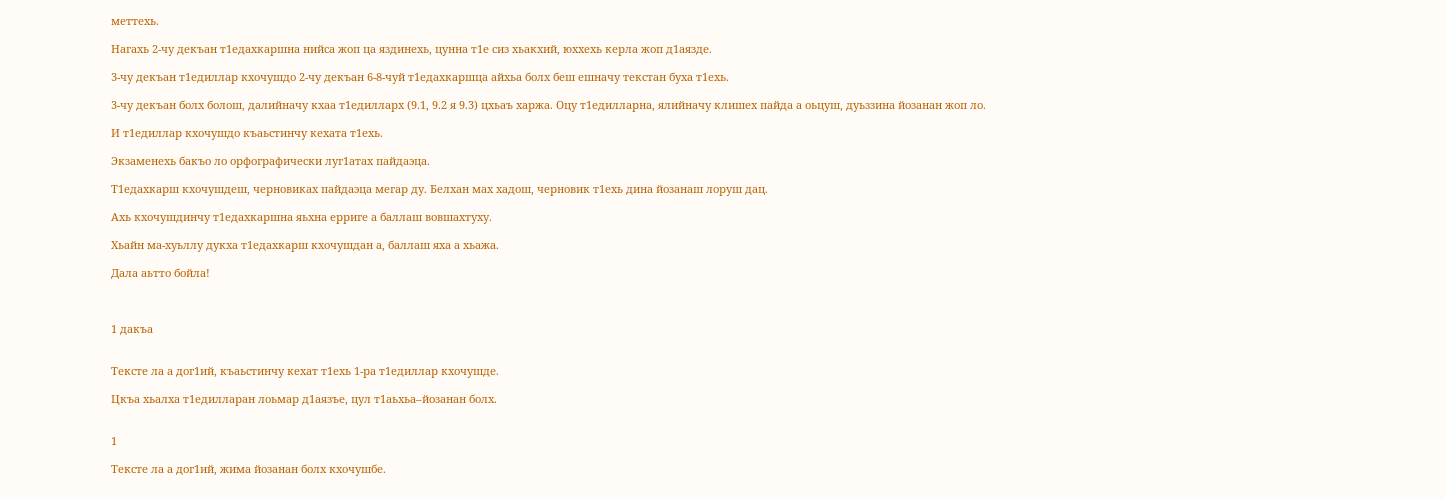меттехь.

Нагахь 2-чу декъан т1едахкаршна нийса жоп ца яздинехь, цунна т1е сиз хьакхий, юххехь керла жоп д1аязде.

3-чу декъан т1едиллар кхочушдо 2-чу декъан 6-8-чуй т1едахкаршца айхьа болх беш ешначу текстан буха т1ехь.

3-чу декъан болх болош, далийначу кхаа т1едилларх (9.1, 9.2 я 9.3) цхьаъ харжа. Оцу т1едилларна, ялийначу клишех пайда а оьцуш, дуьззина йозанан жоп ло.

И т1едиллар кхочушдо къаьстинчу кехата т1ехь.

Экзаменехь бакъо ло орфографически луг1атах пайдаэца.

Т1едахкарш кхочушдеш, черновиках пайдаэца мегар ду. Белхан мах хадош, черновик т1ехь дина йозанаш лоруш дац.

Ахь кхочушдинчу т1едахкаршна яьхна ерриге а баллаш вовшахтуху.

Хьайн ма-хуьллу дукха т1едахкарш кхочушдан а, баллаш яха а хьажа.

Дала аьтто бойла!



1 дакъа


Тексте ла а дог1ий, къаьстинчу кехат т1ехь 1-ра т1едиллар кхочушде.

Цкъа хьалха т1едилларан лоьмар д1аязъе, цул т1аьхьа–йозанан болх.


1

Тексте ла а дог1ий, жима йозанан болх кхочушбе.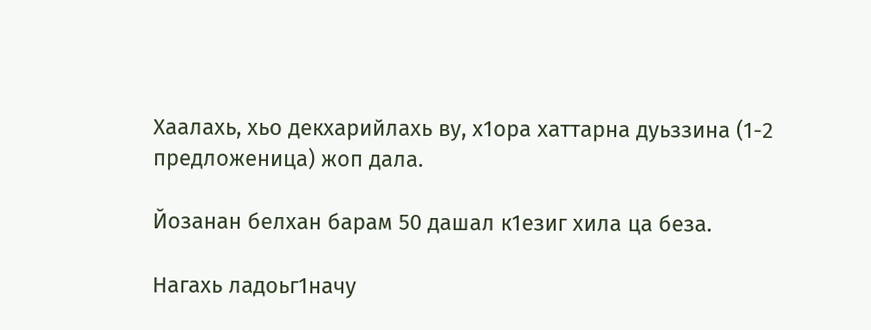Хаалахь, хьо декхарийлахь ву, х1ора хаттарна дуьззина (1-2 предложеница) жоп дала.

Йозанан белхан барам 50 дашал к1езиг хила ца беза.

Нагахь ладоьг1начу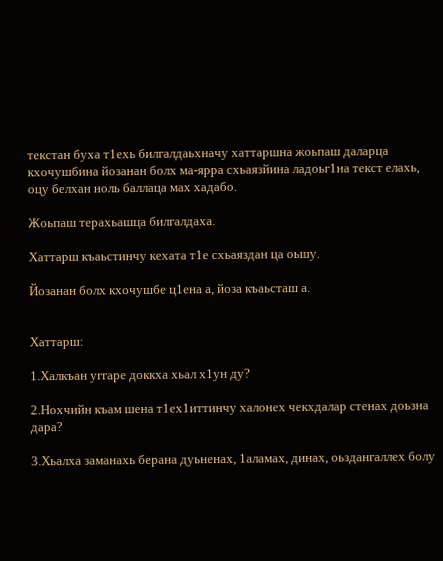текстан буха т1ехь билгалдаьхначу хаттаршна жоьпаш даларца кхочушбина йозанан болх ма-ярра схьаязйина ладоьг1на текст елахь, оцу белхан ноль баллаца мах хадабо.

Жоьпаш терахьашца билгалдаха.

Хаттарш къаьстинчу кехата т1е схьаяздан ца оьшу.

Йозанан болх кхочушбе ц1ена а, йоза къаьсташ а.


Хаттарш:

1.Халкъан уггаре доккха хьал х1ун ду?

2.Нохчийн къам шена т1ех1иттинчу халонех чекхдалар стенах доьзна дара?

3.Хьалха заманахь берана дуьненах, 1аламах, динах, оьздангаллех болу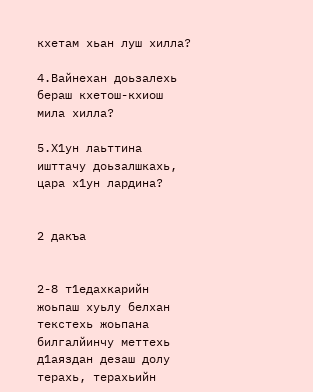кхетам хьан луш хилла?

4.Вайнехан доьзалехь бераш кхетош-кхиош мила хилла?

5.Х1ун лаьттина ишттачу доьзалшкахь, цара х1ун лардина?


2 дакъа


2-8 т1едахкарийн жоьпаш хуьлу белхан текстехь жоьпана билгалйинчу меттехь д1аяздан дезаш долу терахь, терахьийн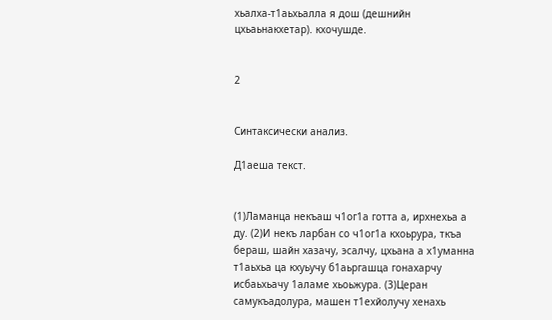хьалха-т1аьхьалла я дош (дешнийн цхьаьнакхетар). кхочушде.


2


Синтаксически анализ.

Д1аеша текст.


(1)Ламанца некъаш ч1ог1а готта а, ирхнехьа а ду. (2)И некъ ларбан со ч1ог1а кхоьрура, ткъа бераш, шайн хазачу, эсалчу, цхьана а х1уманна т1аьхьа ца кхуьучу б1аьргашца гонахарчу исбаьхьачу 1аламе хьоьжура. (3)Церан самукъадолура, машен т1ехйолучу хенахь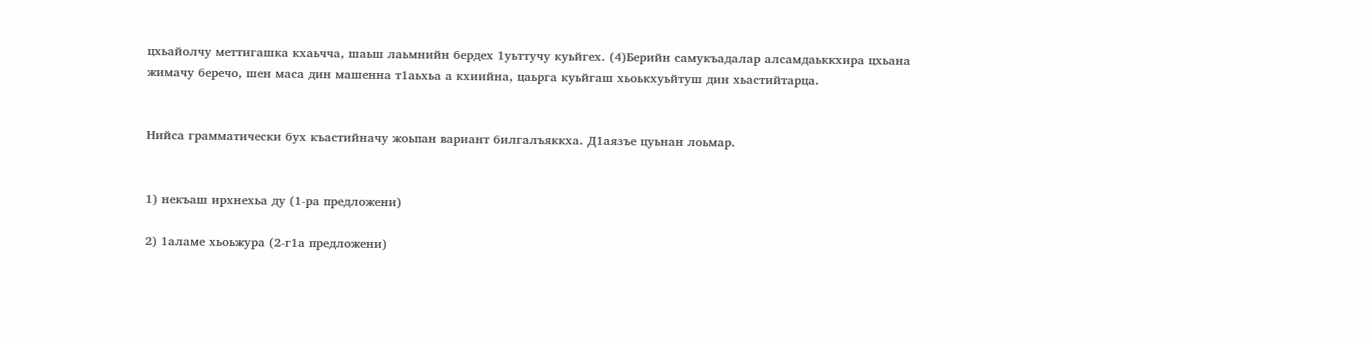цхьайолчу меттигашка кхаьчча, шаьш лаьмнийн бердех 1уьттучу куьйгех. (4)Берийн самукъадалар алсамдаьккхира цхьана жимачу беречо, шен маса дин машенна т1аьхьа а кхиийна, цаьрга куьйгаш хьоькхуьйтуш дин хьастийтарца.


Нийса грамматически бух къастийначу жоьпан вариант билгалъяккха. Д1аязъе цуьнан лоьмар.


1) некъаш ирхнехьа ду (1-ра предложени)

2) 1аламе хьоьжура (2-г1а предложени)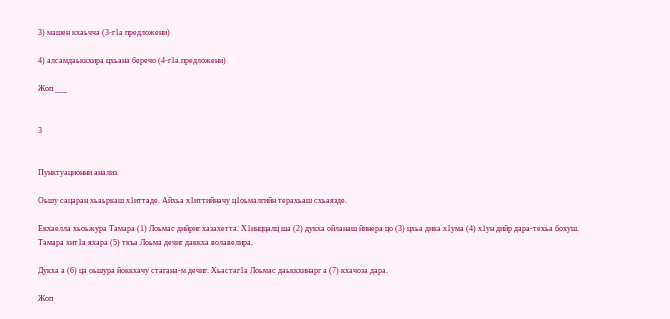3) машен кхаьчча (3-г1а предложени)

4) алсамдаьккхира цхьана беречо (4-г1а предложени)

Жоп ___


3


Пунктуационни анализ.

Оьшу сацаран хьаьркаш х1иттаде. Айхьа х1иттийначу ц1оьмалгийн терахьаш схьаязде.

Екхаелла хьоьжура Тамара (1) Лоьмас дийриг хазахетта. Х1инццалц ша (2) дукха ойланаш йинера цо (3) цхьа дика х1ума (4) х1ун дийр дара-техьа бохуш. Тамара хит1а яхара (5) ткъа Лоьма дечиг даккха волавелира.

Дукха а (6) ца оьшура йоккхачу стагана-м дечиг. Хьастаг1а Лоьмас даьккхинарг а (7) кхачоза дара.

Жоп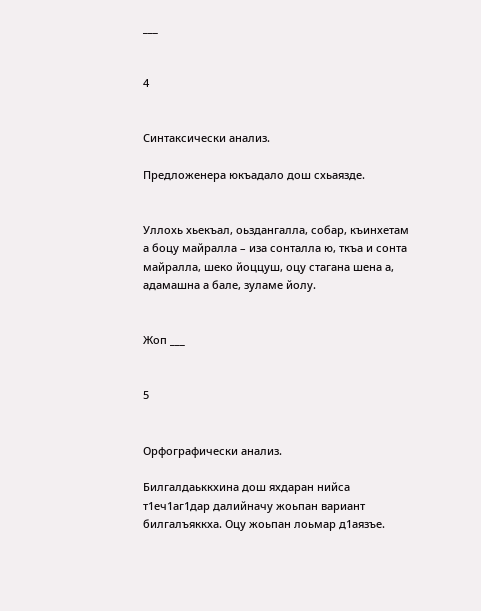___


4


Синтаксически анализ.

Предложенера юкъадало дош схьаязде.


Уллохь хьекъал, оьздангалла, собар, къинхетам а боцу майралла – иза сонталла ю, ткъа и сонта майралла, шеко йоццуш, оцу стагана шена а, адамашна а бале, зуламе йолу.


Жоп ___


5


Орфографически анализ.

Билгалдаьккхина дош яхдаран нийса т1еч1аг1дар далийначу жоьпан вариант билгалъяккха. Оцу жоьпан лоьмар д1аязъе.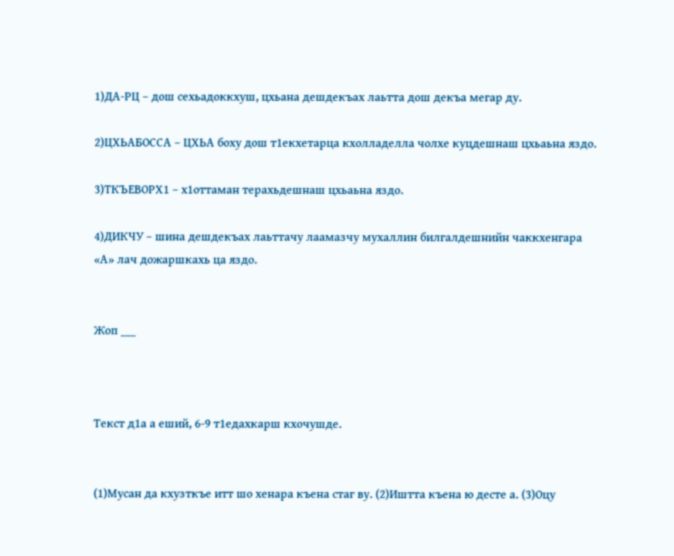1)ДА-РЦ – дош сехьадоккхуш, цхьана дешдекъах лаьтта дош декъа мегар ду.

2)ЦХЬАБОССА – ЦХЬА боху дош т1екхетарца кхолладелла чолхе куцдешнаш цхьаьна яздо.

3)ТКЪЕВОРХ1 – х1оттаман терахьдешнаш цхьаьна яздо.

4)ДИКЧУ – шина дешдекъах лаьттачу лаамазчу мухаллин билгалдешнийн чаккхенгара «А» лач дожаршкахь ца яздо.


Жоп ___



Текст д1а а еший, 6-9 т1едахкарш кхочушде.


(1)Мусан да кхузткъе итт шо хенара къена стаг ву. (2)Иштта къена ю десте а. (3)Оцу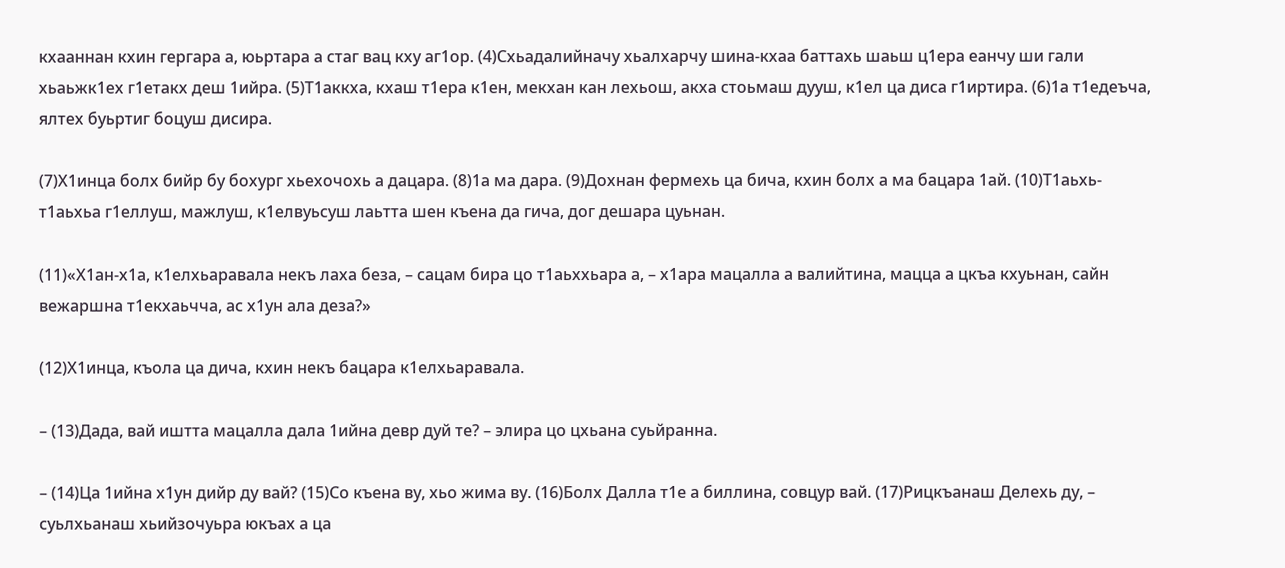кхааннан кхин гергара а, юьртара а стаг вац кху аг1ор. (4)Схьадалийначу хьалхарчу шина-кхаа баттахь шаьш ц1ера еанчу ши гали хьаьжк1ех г1етакх деш 1ийра. (5)Т1аккха, кхаш т1ера к1ен, мекхан кан лехьош, акха стоьмаш дууш, к1ел ца диса г1иртира. (6)1а т1едеъча, ялтех буьртиг боцуш дисира.

(7)Х1инца болх бийр бу бохург хьехочохь а дацара. (8)1а ма дара. (9)Дохнан фермехь ца бича, кхин болх а ма бацара 1ай. (10)Т1аьхь-т1аьхьа г1еллуш, мажлуш, к1елвуьсуш лаьтта шен къена да гича, дог дешара цуьнан.

(11)«Х1ан-х1а, к1елхьаравала некъ лаха беза, – сацам бира цо т1аьххьара а, – х1ара мацалла а валийтина, мацца а цкъа кхуьнан, сайн вежаршна т1екхаьчча, ас х1ун ала деза?»

(12)Х1инца, къола ца дича, кхин некъ бацара к1елхьаравала.

– (13)Дада, вай иштта мацалла дала 1ийна девр дуй те? – элира цо цхьана суьйранна.

– (14)Ца 1ийна х1ун дийр ду вай? (15)Со къена ву, хьо жима ву. (16)Болх Далла т1е а биллина, совцур вай. (17)Рицкъанаш Делехь ду, – суьлхьанаш хьийзочуьра юкъах а ца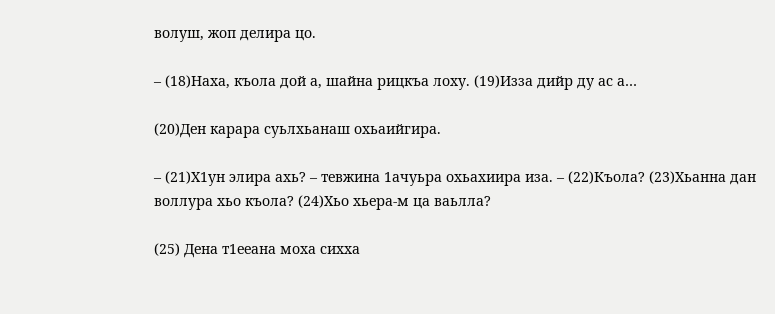волуш, жоп делира цо.

– (18)Наха, къола дой а, шайна рицкъа лоху. (19)Изза дийр ду ас а…

(20)Ден карара суьлхьанаш охьаийгира.

– (21)Х1ун элира ахь? – тевжина 1ачуьра охьахиира иза. – (22)Къола? (23)Хьанна дан воллура хьо къола? (24)Хьо хьера-м ца ваьлла?

(25) Дена т1ееана моха сихха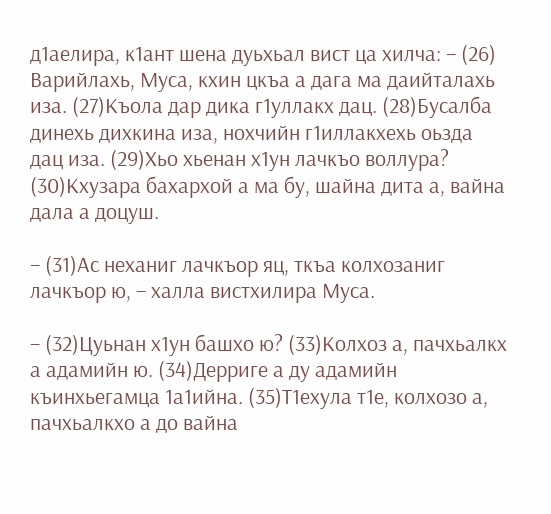д1аелира, к1ант шена дуьхьал вист ца хилча: – (26) Варийлахь, Муса, кхин цкъа а дага ма даийталахь иза. (27)Къола дар дика г1уллакх дац. (28)Бусалба динехь дихкина иза, нохчийн г1иллакхехь оьзда дац иза. (29)Хьо хьенан х1ун лачкъо воллура? (30)Кхузара бахархой а ма бу, шайна дита а, вайна дала а доцуш.

– (31)Ас неханиг лачкъор яц, ткъа колхозаниг лачкъор ю, – халла вистхилира Муса.

– (32)Цуьнан х1ун башхо ю? (33)Колхоз а, пачхьалкх а адамийн ю. (34)Дерриге а ду адамийн къинхьегамца 1а1ийна. (35)Т1ехула т1е, колхозо а, пачхьалкхо а до вайна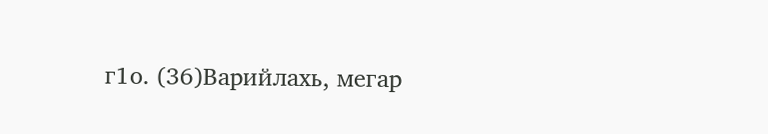г1о. (36)Варийлахь, мегар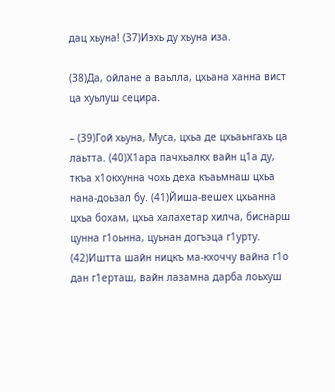дац хьуна! (37)Иэхь ду хьуна иза.

(38)Да, ойлане а ваьлла, цхьана ханна вист ца хуьлуш сецира.

– (39)Гой хьуна, Муса, цхьа де цхьаьнгахь ца лаьтта. (40)Х1ара пачхьалкх вайн ц1а ду, ткъа х1окхунна чохь деха къаьмнаш цхьа нана-доьзал бу. (41)Йиша-вешех цхьанна цхьа бохам, цхьа халахетар хилча, биснарш цунна г1оьнна, цуьнан догъэца г1урту. (42)Иштта шайн ницкъ ма-кхоччу вайна г1о дан г1ерташ, вайн лазамна дарба лоьхуш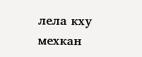лела кху мехкан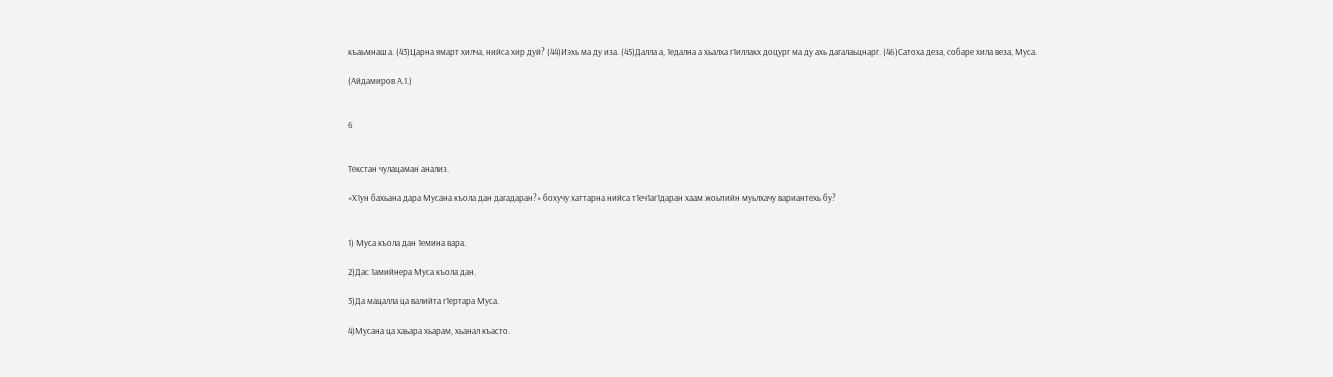къаьмнаш а. (43)Царна ямарт хилча, нийса хир дуй? (44)Иэхь ма ду иза. (45)Далла а, 1едална а хьалха г1иллакх доцург ма ду ахь дагалаьцнарг. (46)Сатоха деза, собаре хила веза, Муса.

(Айдамиров А.1.)


6


Текстан чулацаман анализ.

«Х1ун бахьана дара Мусана къола дан дагадаран?» бохучу хаттарна нийса т1еч1аг1даран хаам жоьпийн муьлхачу вариантехь бу?


1) Муса къола дан 1емина вара.

2)Дас 1амийнера Муса къола дан.

3)Да мацалла ца валийта г1ертара Муса.

4)Мусана ца хаьара хьарам, хьанал къасто.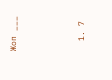Жоп ___



  1. 7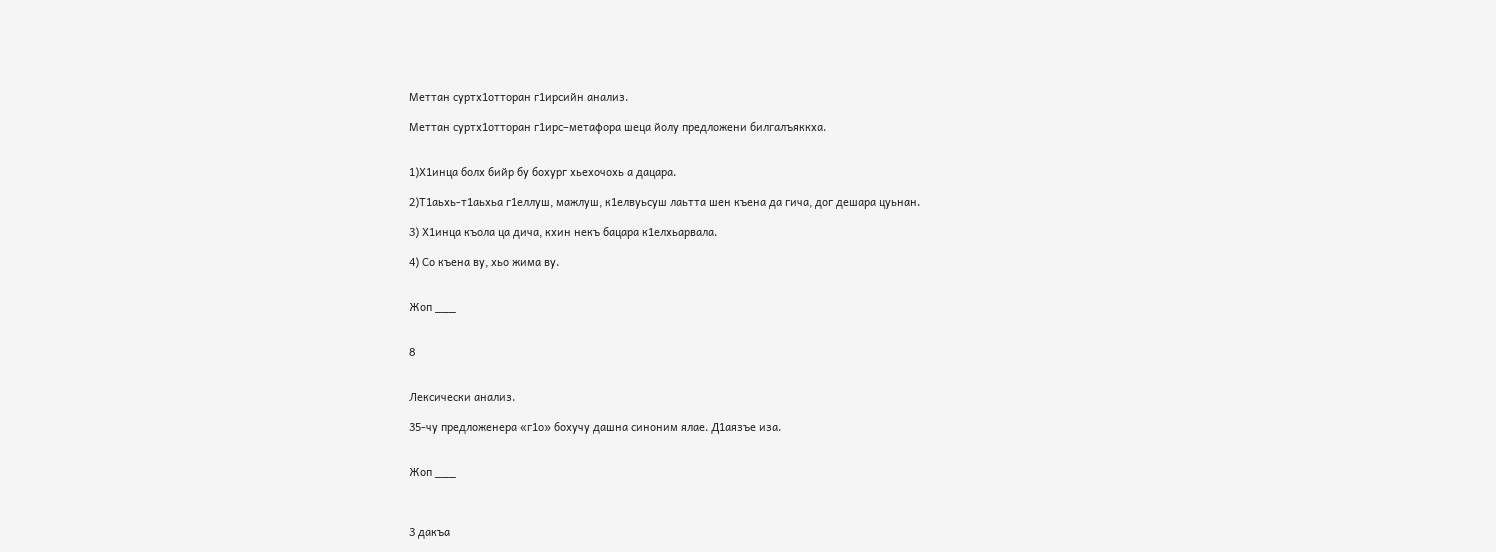Меттан суртх1отторан г1ирсийн анализ.

Меттан суртх1отторан г1ирс–метафора шеца йолу предложени билгалъяккха.


1)Х1инца болх бийр бу бохург хьехочохь а дацара.

2)Т1аьхь-т1аьхьа г1еллуш, мажлуш, к1елвуьсуш лаьтта шен къена да гича, дог дешара цуьнан.

3) Х1инца къола ца дича, кхин некъ бацара к1елхьарвала.

4) Со къена ву, хьо жима ву.


Жоп ___


8


Лексически анализ.

35-чу предложенера «г1о» бохучу дашна синоним ялае. Д1аязъе иза.


Жоп ___



3 дакъа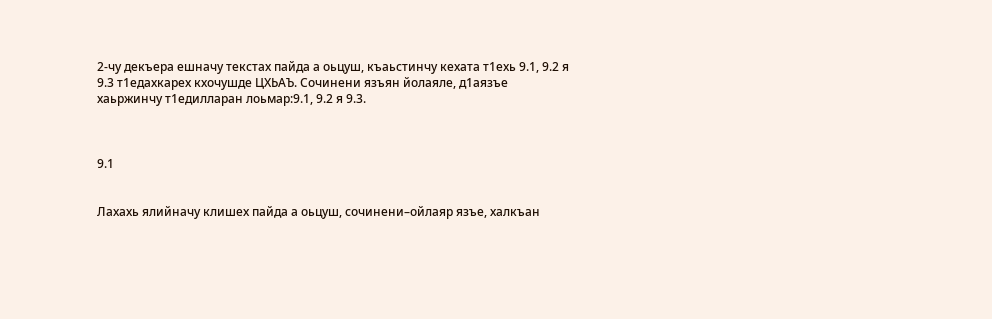2-чу декъера ешначу текстах пайда а оьцуш, къаьстинчу кехата т1ехь 9.1, 9.2 я 9.3 т1едахкарех кхочушде ЦХЬАЪ. Сочинени язъян йолаяле, д1аязъе хаьржинчу т1едилларан лоьмар:9.1, 9.2 я 9.3.



9.1


Лахахь ялийначу клишех пайда а оьцуш, сочинени–ойлаяр язъе, халкъан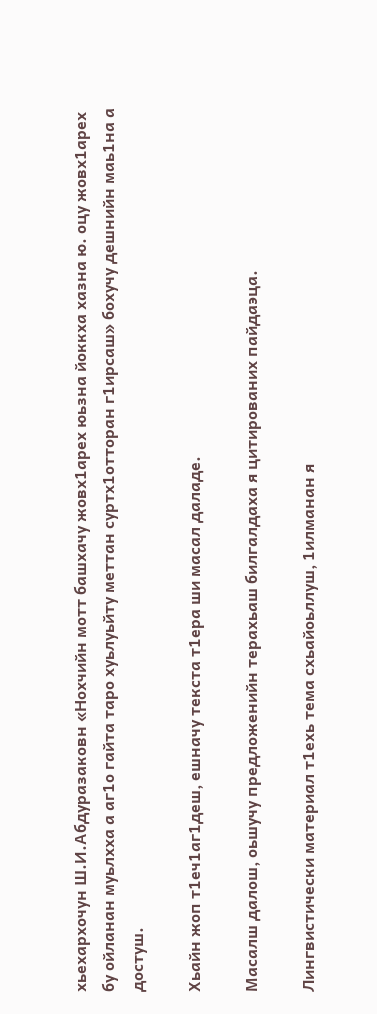хьехархочун Ш.И.Абдуразаковн «Нохчийн мотт башхачу жовх1арех юьзна йоккха хазна ю. оцу жовх1арех бу ойланан муьлхха а аг1о гайта таро хуьлуьйту меттан суртх1отторан г1ирсаш» бохучу дешнийн маь1на а достуш.

Хьайн жоп т1еч1аг1деш, ешначу текста т1ера ши масал даладе.

Масалш далош, оьшучу предложенийн терахьаш билгалдаха я цитированих пайдаэца.

Лингвистически материал т1ехь тема схьайоьллуш, 1илманан я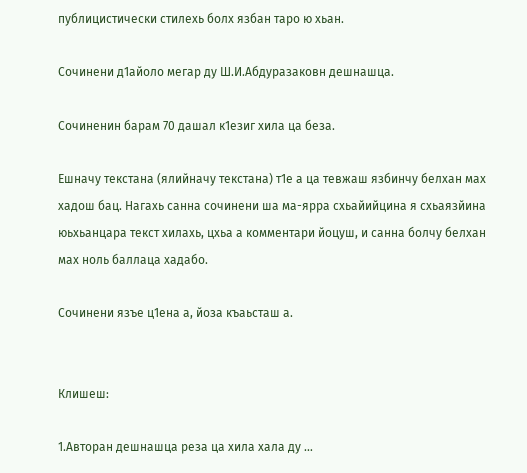публицистически стилехь болх язбан таро ю хьан.

Сочинени д1айоло мегар ду Ш.И.Абдуразаковн дешнашца.

Сочиненин барам 70 дашал к1езиг хила ца беза.

Ешначу текстана (ялийначу текстана) т1е а ца тевжаш язбинчу белхан мах хадош бац. Нагахь санна сочинени ша ма-ярра схьайийцина я схьаязйина юьхьанцара текст хилахь, цхьа а комментари йоцуш, и санна болчу белхан мах ноль баллаца хадабо.

Сочинени язъе ц1ена а, йоза къаьсташ а.


Клишеш:

1.Авторан дешнашца реза ца хила хала ду …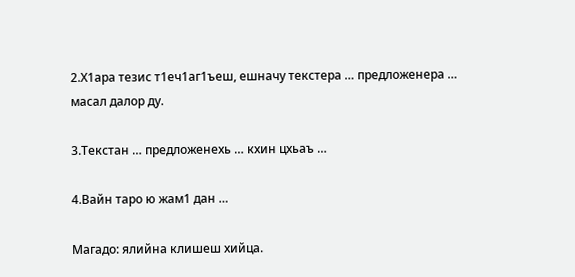2.Х1ара тезис т1еч1аг1ъеш, ешначу текстера … предложенера … масал далор ду.

3.Текстан … предложенехь … кхин цхьаъ …

4.Вайн таро ю жам1 дан …

Магадо: ялийна клишеш хийца.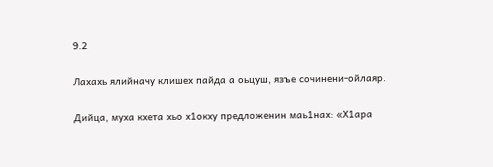9.2

Лахахь ялийначу клишех пайда а оьцуш, язъе сочинени-ойлаяр.

Дийца, муха кхета хьо х1окху предложенин маь1нах: «Х1ара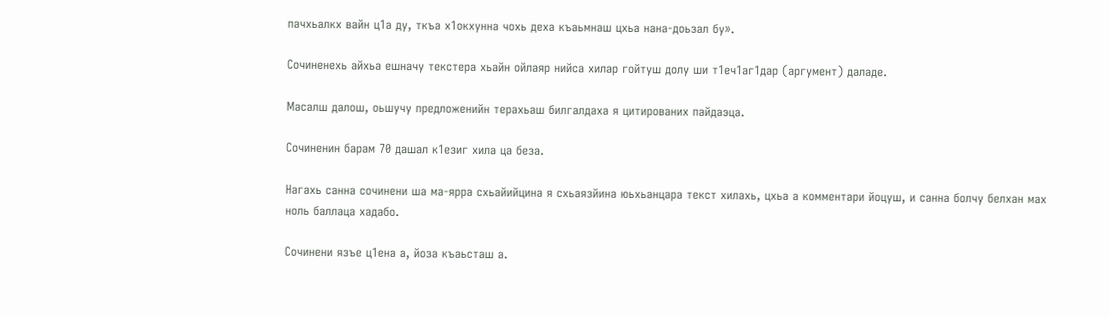пачхьалкх вайн ц1а ду, ткъа х1окхунна чохь деха къаьмнаш цхьа нана-доьзал бу».

Сочиненехь айхьа ешначу текстера хьайн ойлаяр нийса хилар гойтуш долу ши т1еч1аг1дар (аргумент) даладе.

Масалш далош, оьшучу предложенийн терахьаш билгалдаха я цитированих пайдаэца.

Сочиненин барам 70 дашал к1езиг хила ца беза.

Нагахь санна сочинени ша ма-ярра схьайийцина я схьаязйина юьхьанцара текст хилахь, цхьа а комментари йоцуш, и санна болчу белхан мах ноль баллаца хадабо.

Сочинени язъе ц1ена а, йоза къаьсташ а.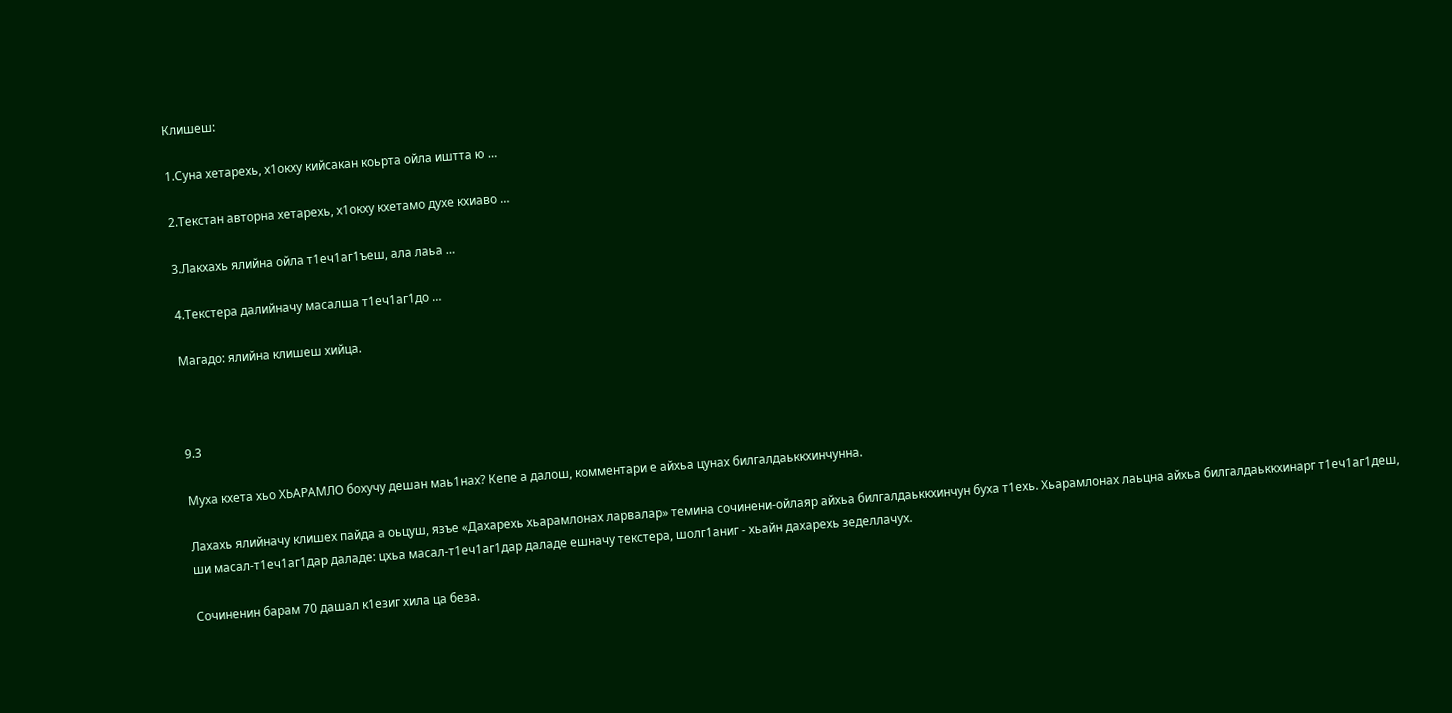Клишеш:

1.Суна хетарехь, х1окху кийсакан коьрта ойла иштта ю …

2.Текстан авторна хетарехь, х1окху кхетамо духе кхиаво …

3.Лакхахь ялийна ойла т1еч1аг1ъеш, ала лаьа …

4.Текстера далийначу масалша т1еч1аг1до …

Магадо: ялийна клишеш хийца.



9.3

Муха кхета хьо ХЬАРАМЛО бохучу дешан маь1нах? Кепе а далош, комментари е айхьа цунах билгалдаьккхинчунна.

Лахахь ялийначу клишех пайда а оьцуш, язъе «Дахарехь хьарамлонах ларвалар» темина сочинени-ойлаяр айхьа билгалдаьккхинчун буха т1ехь. Хьарамлонах лаьцна айхьа билгалдаьккхинарг т1еч1аг1деш, ши масал-т1еч1аг1дар даладе: цхьа масал-т1еч1аг1дар даладе ешначу текстера, шолг1аниг - хьайн дахарехь зеделлачух.

Сочиненин барам 70 дашал к1езиг хила ца беза.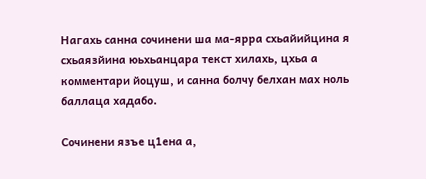Нагахь санна сочинени ша ма-ярра схьайийцина я схьаязйина юьхьанцара текст хилахь, цхьа а комментари йоцуш, и санна болчу белхан мах ноль баллаца хадабо.

Сочинени язъе ц1ена а,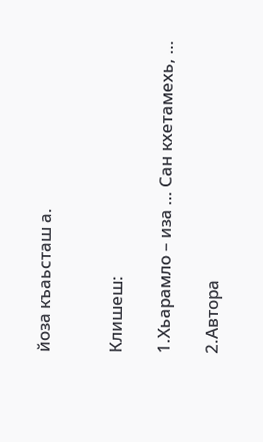йоза къаьсташ а.


Клишеш:

1.Хьарамло – иза … Сан кхетамехь, …

2.Автора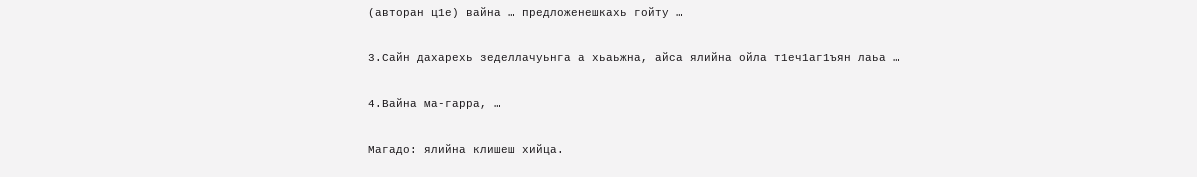(авторан ц1е) вайна … предложенешкахь гойту …

3.Сайн дахарехь зеделлачуьнга а хьаьжна, айса ялийна ойла т1еч1аг1ъян лаьа …

4.Вайна ма-гарра, …

Магадо: ялийна клишеш хийца.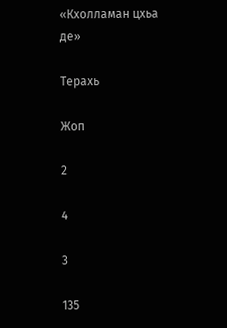«Кхолламан цхьа де»

Терахь

Жоп

2

4

3

135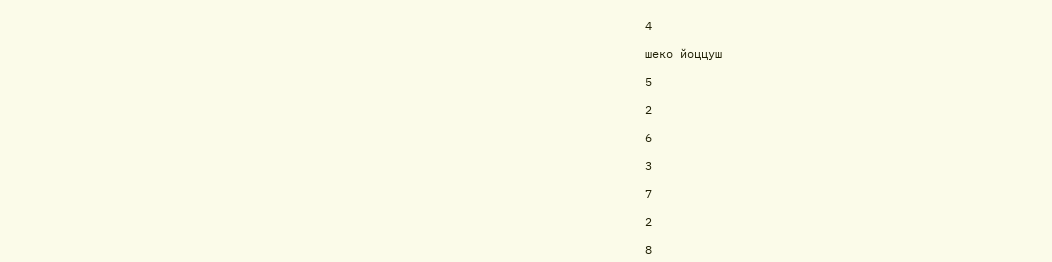4

шеко йоццуш

5

2

6

3

7

2

8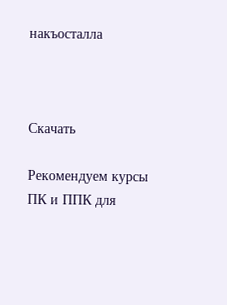накъосталла



Скачать

Рекомендуем курсы ПК и ППК для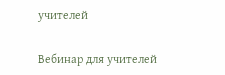учителей

Вебинар для учителей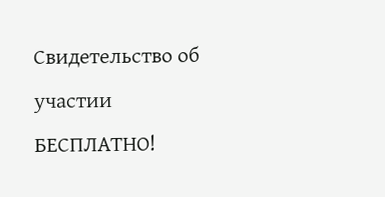Свидетельство об участии БЕСПЛАТНО!